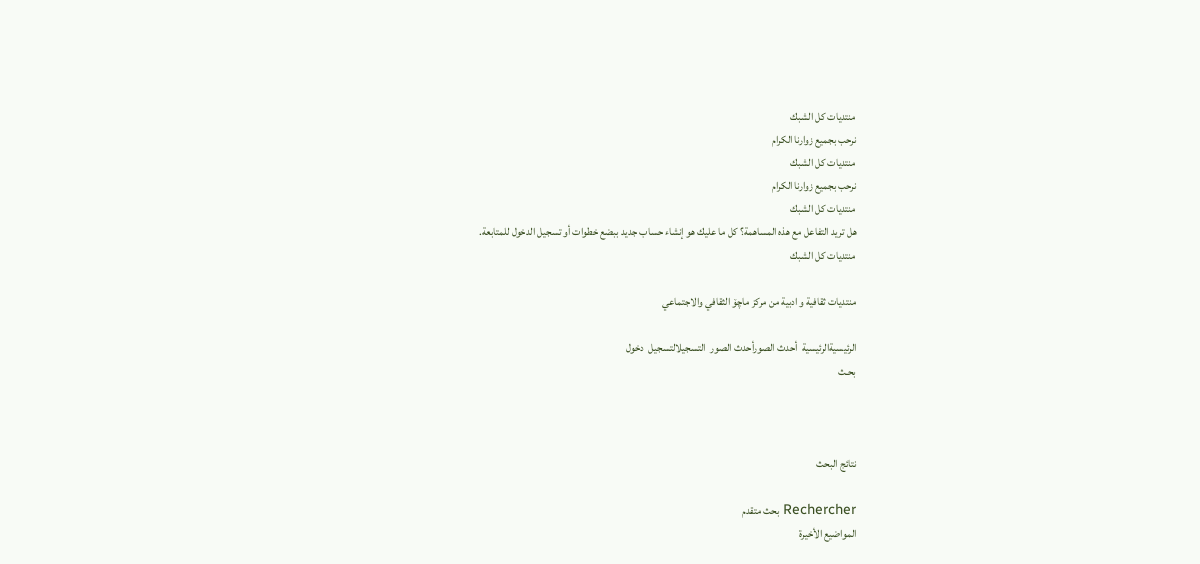منتدیات کل الشبك
نرحب بجمیع زوارنا الکرام
منتدیات کل الشبك
نرحب بجمیع زوارنا الکرام
منتدیات کل الشبك
هل تريد التفاعل مع هذه المساهمة؟ كل ما عليك هو إنشاء حساب جديد ببضع خطوات أو تسجيل الدخول للمتابعة.
منتدیات کل الشبك

منتدیات ثقافیة و ادبیة من مرکز ماچۆ الثقافي والاجتماعي

الرئيسيةالرئيسية  أحدث الصورأحدث الصور  التسجيلالتسجيل  دخول
بحـث



نتائج البحث

Rechercher بحث متقدم
المواضيع الأخيرة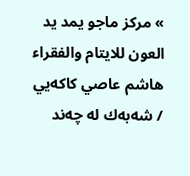» مركز ماجو يمد يد العون للايتام والفقراء
هاشم عاصي کاکه‌يي / شه‌به‌ك له‌ چه‌ند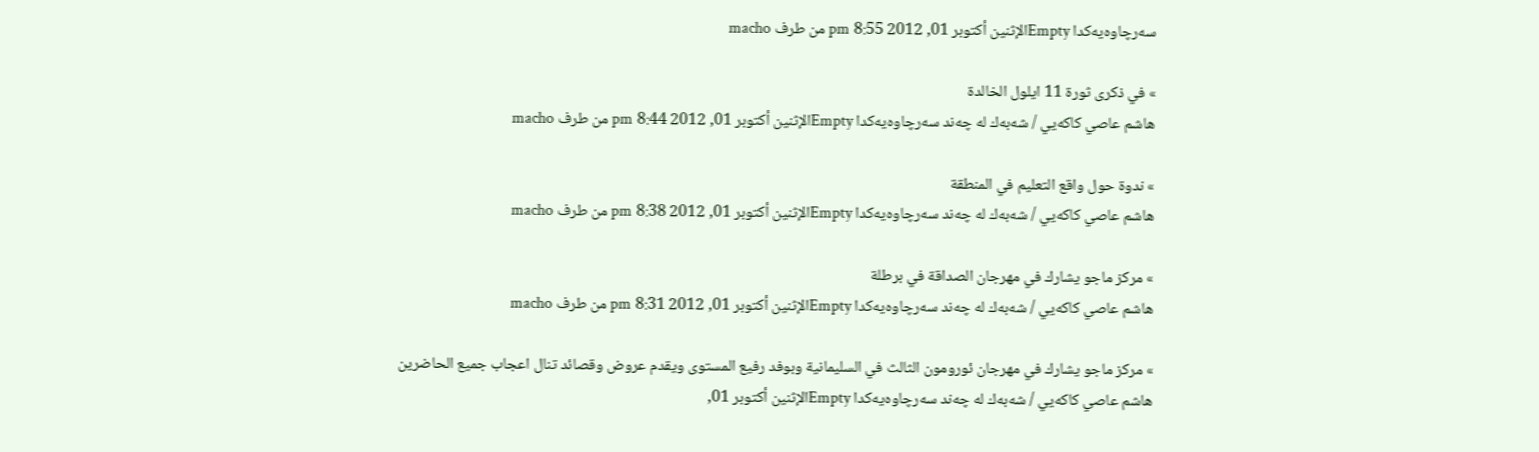سه‌رچاوه‌يه‌کدا Emptyالإثنين أكتوبر 01, 2012 8:55 pm من طرف macho

» في ذكرى ثورة 11 ايلول الخالدة
هاشم عاصي کاکه‌يي / شه‌به‌ك له‌ چه‌ند سه‌رچاوه‌يه‌کدا Emptyالإثنين أكتوبر 01, 2012 8:44 pm من طرف macho

» ندوة حول واقع التعليم في المنطقة
هاشم عاصي کاکه‌يي / شه‌به‌ك له‌ چه‌ند سه‌رچاوه‌يه‌کدا Emptyالإثنين أكتوبر 01, 2012 8:38 pm من طرف macho

» مركز ماجو يشارك في مهرجان الصداقة في برطلة
هاشم عاصي کاکه‌يي / شه‌به‌ك له‌ چه‌ند سه‌رچاوه‌يه‌کدا Emptyالإثنين أكتوبر 01, 2012 8:31 pm من طرف macho

» مركز ماجو يشارك في مهرجان ئورومون الثالث في السليمانية وبوفد رفيع المستوى ويقدم عروض وقصائد تنال اعجاب جميع الحاضرين
هاشم عاصي کاکه‌يي / شه‌به‌ك له‌ چه‌ند سه‌رچاوه‌يه‌کدا Emptyالإثنين أكتوبر 01,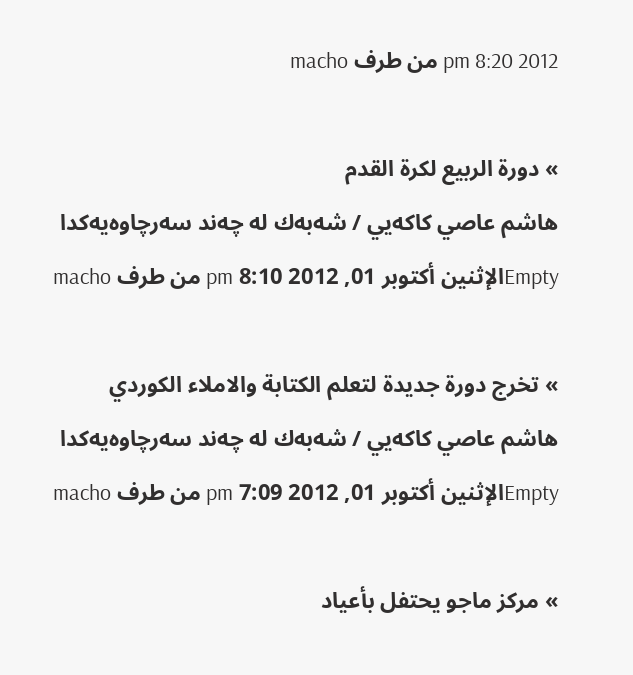2012 8:20 pm من طرف macho

» دورة الربيع لكرة القدم
هاشم عاصي کاکه‌يي / شه‌به‌ك له‌ چه‌ند سه‌رچاوه‌يه‌کدا Emptyالإثنين أكتوبر 01, 2012 8:10 pm من طرف macho

» تخرج دورة جديدة لتعلم الكتابة والاملاء الكوردي
هاشم عاصي کاکه‌يي / شه‌به‌ك له‌ چه‌ند سه‌رچاوه‌يه‌کدا Emptyالإثنين أكتوبر 01, 2012 7:09 pm من طرف macho

» مركز ماجو يحتفل بأعياد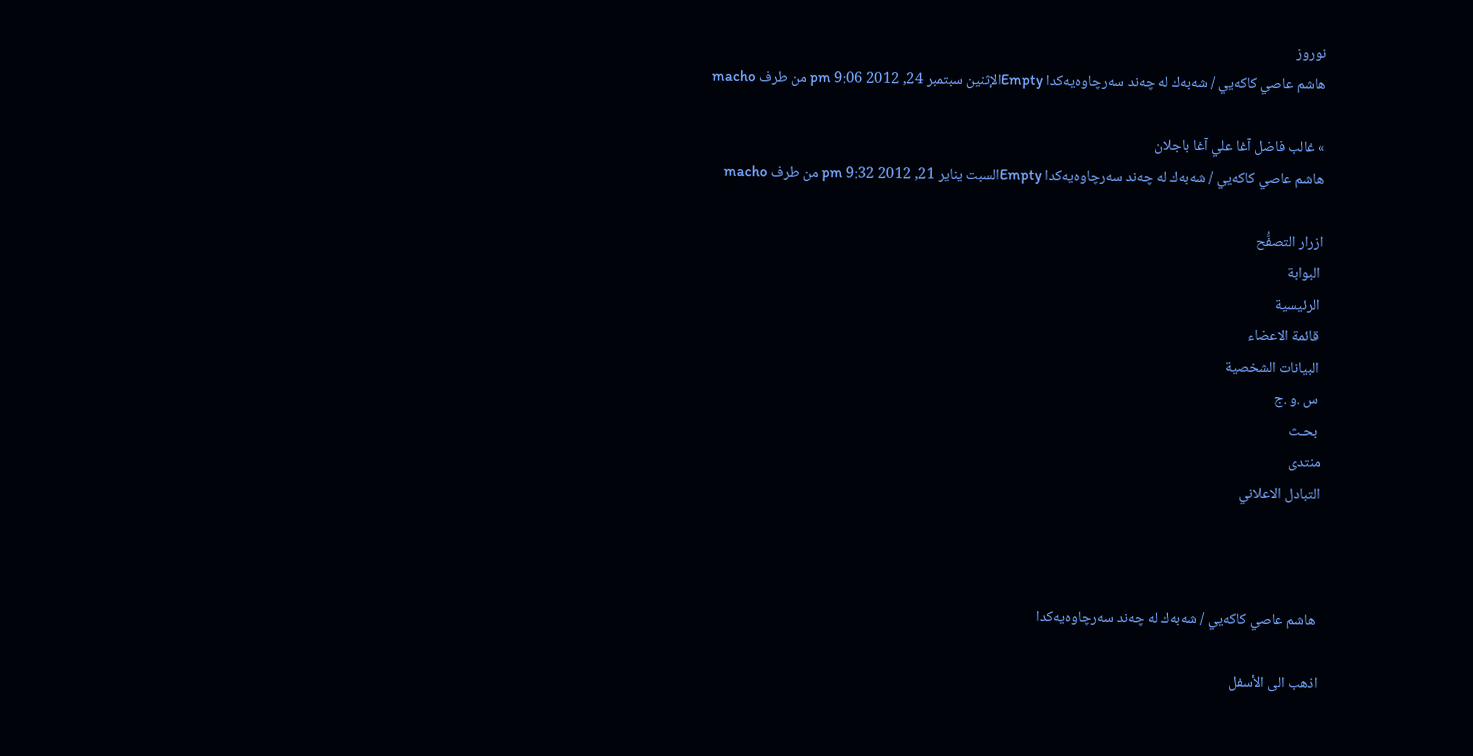نوروز
هاشم عاصي کاکه‌يي / شه‌به‌ك له‌ چه‌ند سه‌رچاوه‌يه‌کدا Emptyالإثنين سبتمبر 24, 2012 9:06 pm من طرف macho

» غالب فاضل آغا علي آغا باجلان
هاشم عاصي کاکه‌يي / شه‌به‌ك له‌ چه‌ند سه‌رچاوه‌يه‌کدا Emptyالسبت يناير 21, 2012 9:32 pm من طرف macho

ازرار التصفُّح
 البوابة
 الرئيسية
 قائمة الاعضاء
 البيانات الشخصية
 س .و .ج
 بحـث
منتدى
التبادل الاعلاني



 هاشم عاصي کاکه‌يي / شه‌به‌ك له‌ چه‌ند سه‌رچاوه‌يه‌کدا

اذهب الى الأسفل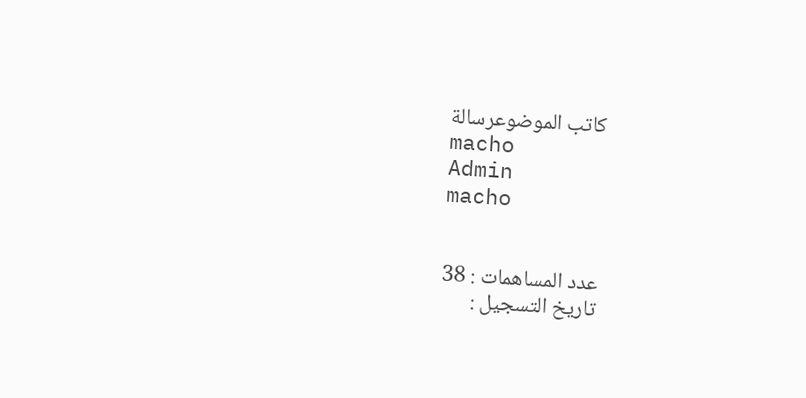كاتب الموضوعرسالة
macho
Admin
macho


عدد المساهمات : 38
تاريخ التسجيل :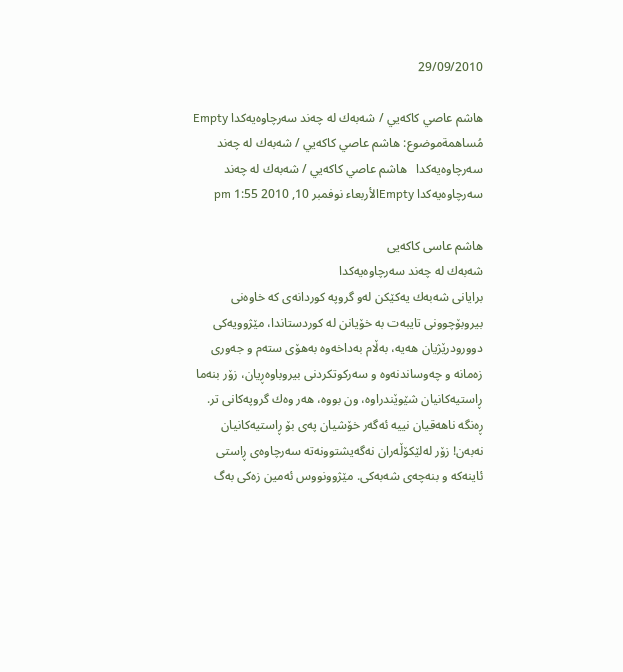29/09/2010

هاشم عاصي کاکه‌يي / شه‌به‌ك له‌ چه‌ند سه‌رچاوه‌يه‌کدا Empty
مُساهمةموضوع: هاشم عاصي کاکه‌يي / شه‌به‌ك له‌ چه‌ند سه‌رچاوه‌يه‌کدا   هاشم عاصي کاکه‌يي / شه‌به‌ك له‌ چه‌ند سه‌رچاوه‌يه‌کدا Emptyالأربعاء نوفمبر 10, 2010 1:55 pm

هاشم عاسی‌ كاكه‌یی‌
شه‌به‌ك له‌ چه‌ند سه‌رچاوه‌یه‌كدا
برایانی‌ شه‌به‌ك یه‌كێكن له‌و گروپه‌ كوردانه‌ی‌ كه‌ خاوه‌نی‌ بیروبۆچوونی‌ تایبه‌ت به‌ خۆیانن له‌ كوردستاندا، مێژوویه‌كی‌ دوورودرێژیان هه‌یه‌، به‌ڵام به‌داخه‌وه‌ به‌هۆی‌ سته‌م و جه‌وری‌ زه‌مانه‌ و چه‌وساندنه‌وه‌ و سه‌ركوتكردنی‌ بیروباوه‌ڕیان، زۆر بنه‌ما ڕاستیه‌كانیان شێوێندراوه‌، ون بووه‌، هه‌ر وه‌ك گروپه‌كانی‌ تر. ڕه‌نگه‌ ناهه‌قیان نییه‌ ئه‌گه‌ر خۆشیان په‌ی‌ بۆ ڕاستیه‌كانیان نه‌به‌ن! زۆر له‌لێكۆڵه‌ران نه‌گه‌یشتوونه‌ته‌ سه‌رچاوه‌ی‌ ڕاستی‌ ئاینه‌كه‌ و بنه‌چه‌ی‌ شه‌به‌كی‌. مێژوونووس ئه‌مین زه‌كی‌ به‌گ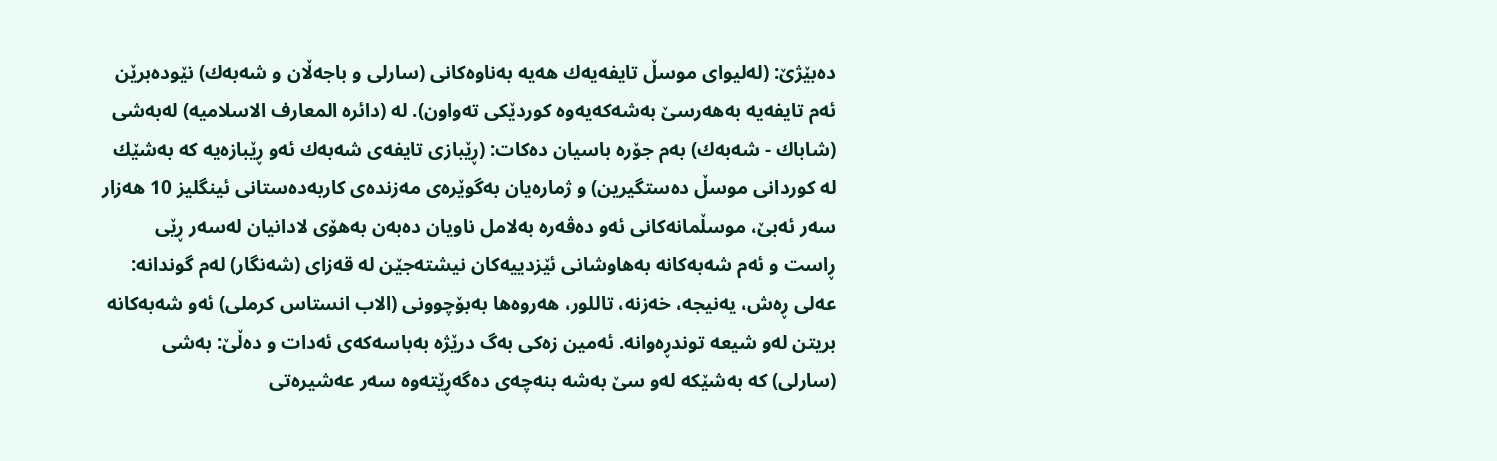ده‌بێژێ‌: (له‌لیوای‌ موسڵ‌ تایفه‌یه‌ك هه‌یه‌ به‌ناوه‌كانی‌ (سارلی‌ و باجه‌ڵان و شه‌به‌ك) نێوده‌برێن ئه‌م تایفه‌یه‌ به‌هه‌رسێ‌ به‌شه‌كه‌یه‌وه‌ كوردێكی‌ ته‌واون). له‌ (دائره‌ المعارف الاسلامیه‌) له‌به‌شی‌ (شاباك - شه‌به‌ك) به‌م جۆره‌ باسیان ده‌كات: (ڕێبازی‌ تایفه‌ی‌ شه‌به‌ك ئه‌و ڕێبازه‌یه‌ كه‌ به‌شێك له‌ كوردانی‌ موسڵ‌ ده‌ستگیرین) و ژماره‌یان به‌گوێره‌ی‌ مه‌زنده‌ی‌ كاربه‌ده‌ستانی‌ ئینگلیز 10 هه‌زار سه‌ر ئه‌بێ‌، موسڵمانه‌كانی‌ ئه‌و ده‌ڤه‌ره‌ به‌لامل ناویان ده‌به‌ن به‌هۆی‌ لادانیان له‌سه‌ر ڕێی‌ ڕاست و ئه‌م شه‌به‌كانه‌ به‌هاوشانی‌ ئێزدییه‌كان نیشته‌جێن له‌ قه‌زای‌ (شه‌نگار) له‌م گوندانه‌: عه‌لی‌ ڕه‌ش، یه‌نیجه‌، خه‌زنه‌، تاللور، هه‌روه‌ها به‌بۆچوونی‌ (الاب انستاس كرملی‌) ئه‌و شه‌به‌كانه‌ بریتن له‌و شیعه‌ توندڕه‌وانه‌. ئه‌مین زه‌كی‌ به‌گ درێژه‌ به‌باسه‌كه‌ی‌ ئه‌دات و ده‌ڵێ‌: به‌شی‌ (سارلی‌) كه‌ به‌شێكه‌ له‌و سێ‌ به‌شه‌ بنه‌چه‌ی‌ ده‌گه‌ڕێته‌وه‌ سه‌ر عه‌شیره‌تی‌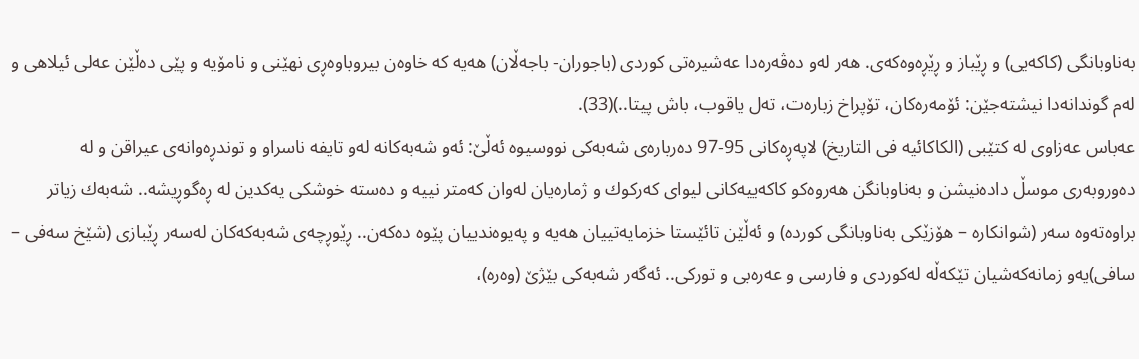به‌ناوبانگی‌ (كاكه‌یی‌) و ڕێباز و ڕێڕه‌وه‌كه‌ی‌. هه‌ر له‌و ده‌ڤه‌ره‌دا عه‌شیره‌تی‌ كوردی‌ (باجوران- باجه‌ڵان) هه‌یه‌ كه‌ خاوه‌ن بیروباوه‌ڕی‌ نهێنی‌ و نامۆیه‌ و پێی‌ ده‌ڵێن عه‌لی‌ ئیلاهی‌ و له‌م گوندانه‌دا نیشته‌جێن: ئۆمه‌ره‌كان، تۆپراخ زباره‌ت، ته‌ل یاقوب، باش پیتا..)(33).
عه‌باس عه‌زاوی‌ له‌ كتێبی‌ (الكاكائیه‌ فی التاریخ) لاپه‌ڕه‌كانی‌ 95-97 ده‌رباره‌ی‌ شه‌به‌كی‌ نووسیوه‌ ئه‌ڵێ‌: ئه‌و شه‌به‌كانه‌ له‌و تایفه‌ ناسراو و توندڕه‌وانه‌ی‌ عیراقن و له‌ ده‌وروبه‌ری‌ موسڵ‌ داده‌نیشن و به‌ناوبانگن هه‌روه‌كو كاكه‌ییه‌كانی‌ لیوای‌ كه‌ركوك و ژماره‌یان له‌وان كه‌متر نییه‌ و ده‌سته‌ خوشكی‌ یه‌كدین له‌ ڕه‌گوڕیشه‌.. شه‌به‌ك زیاتر براوه‌ته‌وه‌ سه‌ر (شوانكاره‌ – هۆزێكی‌ به‌ناوبانگی‌ كورده‌) و ئه‌ڵێن تائێستا خزمایه‌تییان هه‌یه‌ و په‌یوه‌ندییان پێوه‌ ده‌كه‌ن.. ڕێوڕچه‌ی‌ شه‌به‌كه‌كان له‌سه‌ر ڕێبازی‌ (شێخ سه‌فی‌ – سافی‌)یه‌و زمانه‌كه‌شیان تێكه‌ڵه‌ له‌كوردی‌ و فارسی‌ و عه‌ره‌بی‌ و توركی‌.. ئه‌گه‌ر شه‌به‌كی‌ بێژێ‌ (وه‌ره‌)،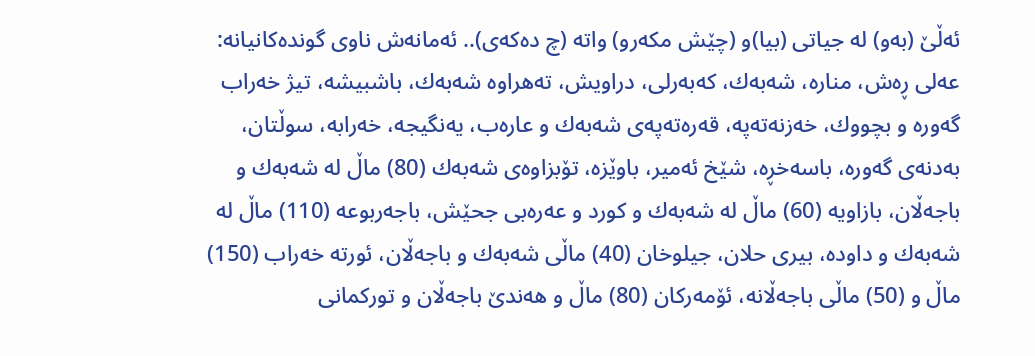ئه‌ڵێ‌ (به‌و) له‌ جیاتی‌ (بیا)و (چێش مكه‌رو) واته‌ (چ ده‌كه‌ی‌).. ئه‌مانه‌ش ناوی‌ گونده‌كانیانه‌: عه‌لی‌ ڕه‌ش، مناره‌، شه‌به‌ك، كه‌به‌رلی‌، دراویش، ته‌هراوه‌ شه‌به‌ك، باشبیشه‌، تیژ خه‌راب گه‌وره‌ و بچووك، خه‌زنه‌ته‌په‌، قه‌ره‌ته‌په‌ی‌ شه‌به‌ك و عاره‌ب، یه‌نگیجه‌، خه‌رابه‌، سوڵتان، به‌دنه‌ی‌ گه‌وره‌، باسه‌خڕه‌، شێخ ئه‌میر، باوێزه‌، تۆبزاوه‌ی‌ شه‌به‌ك (80) ماڵ‌ له‌ شه‌به‌ك و باجه‌ڵان، بازاویه‌ (60) ماڵ‌ له‌ شه‌به‌ك و كورد و عه‌ره‌بی‌ جحێش، باجه‌ربوعه‌ (110) ماڵ‌ له‌ شه‌به‌ك و داوده‌، بیری‌ حلان، جیلوخان (40) ماڵی‌ شه‌به‌ك و باجه‌ڵان، ئورته‌ خه‌راب (150) ماڵ‌ و (50) ماڵی‌ باجه‌ڵانه‌، ئۆمه‌ركان (80) ماڵ‌ و هه‌ندێ‌ باجه‌ڵان و توركمانی‌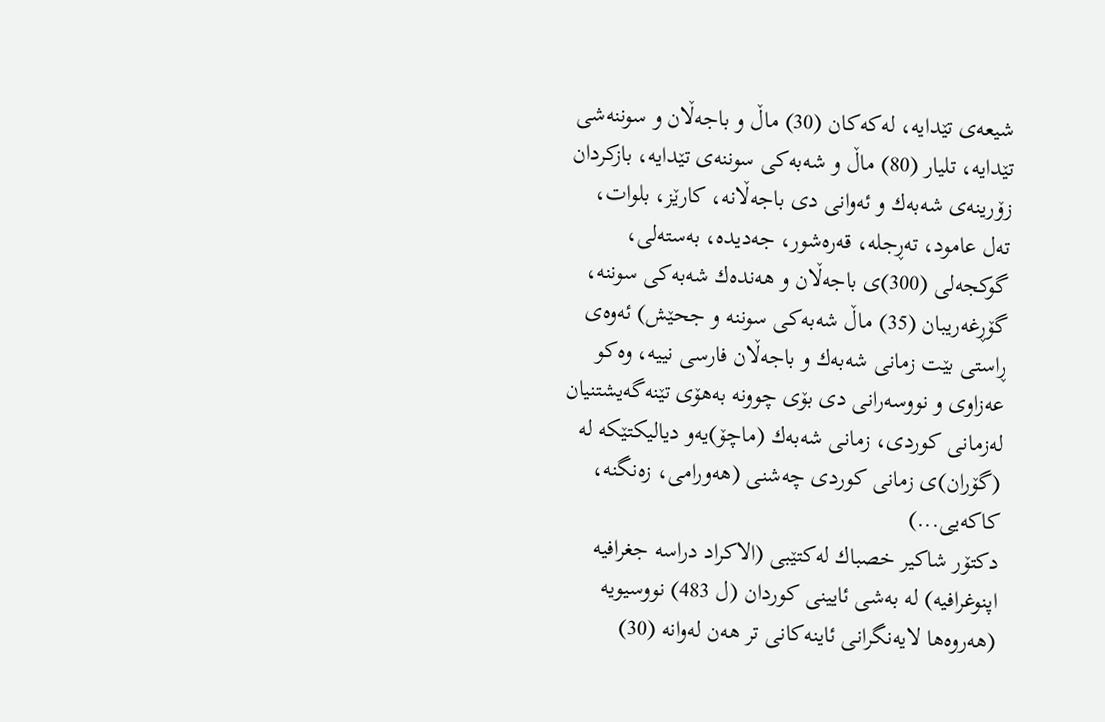شیعه‌ی‌ تێدایه‌، له‌كه‌كان (30) ماڵ‌ و باجه‌ڵان و سوننه‌شی‌ تێدایه‌، تلیار (80) ماڵ‌ و شه‌به‌كی‌ سوننه‌ی‌ تێدایه‌، بازكردان زۆرینه‌ی‌ شه‌به‌ك و ئه‌وانی‌ دی‌ باجه‌ڵانه‌، كارێز، بلوات، ته‌ل عامود، ته‌ڕجله‌، قه‌ره‌شور، جه‌دیده‌، به‌سته‌لی‌، گوكجه‌لی‌ (300)ی‌ باجه‌ڵان و هه‌نده‌ك شه‌به‌كی‌ سوننه‌، گۆڕغه‌ریبان (35) ماڵ‌ شه‌به‌كی‌ سوننه‌ و جحێش) ئه‌وه‌ی‌ ڕاستی‌ بێت زمانی‌ شه‌به‌ك و باجه‌ڵان فارسی‌ نییه‌، وه‌كو عه‌زاوی‌ و نووسه‌رانی‌ دی‌ بۆی‌ چوونه‌ به‌هۆی‌ تێنه‌گه‌یشتنیان له‌زمانی‌ كوردی‌، زمانی‌ شه‌به‌ك (ماچۆ)یه‌و دیالیكتێكه‌ له‌ (گۆران)ی‌ زمانی‌ كوردی‌ چه‌شنی‌ (هه‌ورامی‌، زه‌نگنه‌، كاكه‌یی‌...)
دكتۆر شاكیر خصباك له‌كتێبی‌ (الاكراد دراسه‌ جغرافیه‌ اپنوغرافیه‌) له‌ به‌شی‌ ئایینی‌ كوردان (ل 483) نووسیویه‌ (هه‌روه‌ها لایه‌نگرانی‌ ئاینه‌كانی‌ تر هه‌ن له‌وانه‌ (30)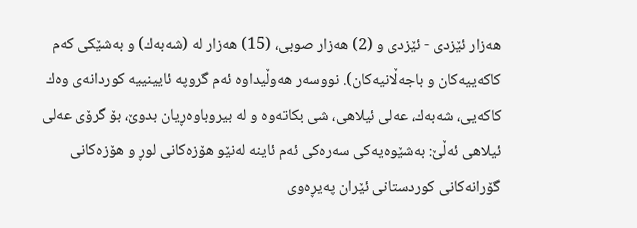هه‌زار ئێزدی‌ - ئێزدی‌ و (2) هه‌زار صوبی‌، (15) هه‌زار له‌ (شه‌به‌ك) و به‌شێكی‌ كه‌م كاكه‌ییه‌كان و باجه‌ڵانیه‌كان). نووسه‌ر هه‌وڵیداوه‌ ئه‌م گروپه‌ ئایینییه‌ كوردانه‌ی‌ وه‌ك كاكه‌یی‌، شه‌به‌ك، عه‌لی‌ ئیلاهی‌، شی‌ بكاته‌وه‌ و له‌ بیروباوه‌ڕیان بدوێ‌، بۆ گرۆی‌ عه‌لی‌ ئیلاهی‌ ئه‌ڵێ‌: به‌شێوه‌یه‌كی‌ سه‌ره‌كی‌ ئه‌م ئاینه‌ له‌نێو هۆزه‌كانی‌ لوڕ و هۆزه‌كانی‌ گۆرانه‌كانی‌ كوردستانی‌ ئێران په‌یڕه‌وی‌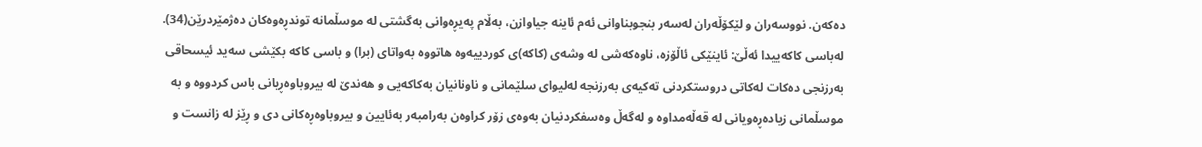ده‌كه‌ن. نووسه‌ران و لێكۆڵه‌ران له‌سه‌ر بنجوبناوانی‌ ئه‌م ئاینه‌ جیاوازن، به‌ڵام په‌یڕه‌وانی‌ به‌گشتی‌ له‌ موسڵمانه‌ توندڕه‌وه‌كان ده‌ژمێردرێن(34).
له‌باسی‌ كاكه‌ییدا ئه‌ڵێ‌: ئاینێكی‌ ئاڵۆزه‌، ناوه‌كه‌شی‌ له‌ وشه‌ی‌ (كاكه‌)ی‌ كوردییه‌وه‌ هاتووه‌ به‌واتای‌ (برا) و باسی‌ كاكه‌ بكێشی‌ سه‌ید ئیسحاقی‌ به‌رزنجی‌ ده‌كات له‌كاتی‌ دروستكردنی‌ ته‌كیه‌ی‌ به‌رزنجه‌ له‌لیوای‌ سلێمانی‌ و ناونانیان به‌كاكه‌یی‌ و هه‌ندێ‌ له‌ بیروباوه‌ڕیانی‌ باس كردووه‌ و به‌ موسڵمانی‌ زیاده‌ڕه‌ویانی‌ له‌ قه‌ڵه‌مداوه‌ و له‌گه‌ڵ‌ وه‌سفكردنیان به‌وه‌ی‌ زۆر كراوه‌ن به‌رامبه‌ر به‌ئایین و بیروباوه‌ڕه‌كانی‌ دی‌ و ڕێز له‌ زانست و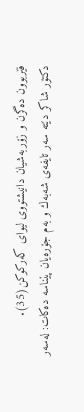فێربوون ده‌گرن و زۆربه‌شیان دانیشتووی‌ لیوای‌ كه‌ركوكن(35).
دكتۆر شاكر دێته‌ سه‌ر تایفه‌ی‌ شه‌به‌ك و به‌م جۆره‌یان پێناسه‌ ده‌كات: له‌سه‌ر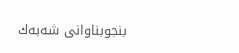بنجوبناوانی‌ شه‌به‌ك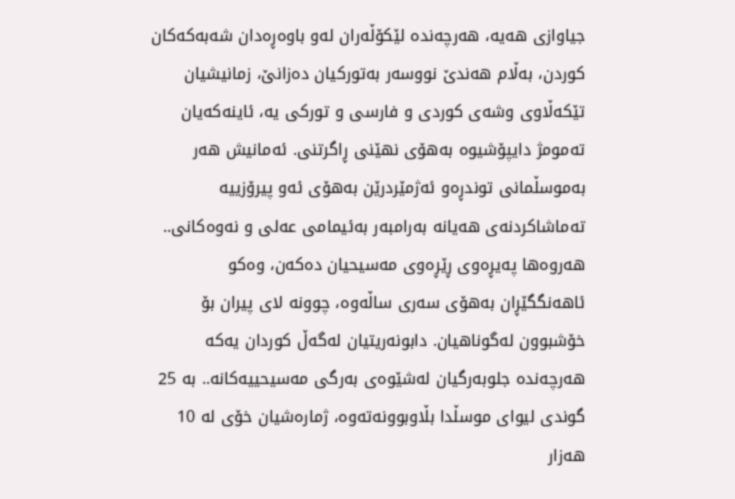جیاوازی‌ هه‌یه‌، هه‌رچه‌نده‌ لێكۆڵه‌ران له‌و باوه‌ڕه‌دان شه‌به‌كه‌كان كوردن، به‌ڵام هه‌ندێ‌ نووسه‌ر به‌توركیان ده‌زانێ‌، زمانیشیان تێكه‌ڵاوی‌ وشه‌ی‌ كوردی‌ و فارسی‌ و توركی‌ یه‌، ئاینه‌كه‌یان ته‌مومژ دایپۆشیوه‌ به‌هۆی‌ نهێنی‌ ڕاگرتنی‌. ئه‌مانیش هه‌ر به‌موسڵمانی‌ توندڕه‌و ئه‌ژمێردرێن به‌هۆی‌ ئه‌و پیرۆزییه‌ ته‌ماشاكردنه‌ی‌ هه‌یانه‌ به‌رامبه‌ر به‌ئیمامی‌ عه‌لی‌ و نه‌وه‌كانی‌.. هه‌روه‌ها په‌یڕه‌وی‌ ڕێڕه‌وی‌ مه‌سیحیان ده‌كه‌ن، وه‌كو ئاهه‌نگگێڕان به‌هۆی‌ سه‌ری‌ ساڵه‌وه‌، چوونه‌ لای‌ پیران بۆ خۆشبوون له‌گوناهیان. دابونه‌ریتیان له‌گه‌ڵ‌ كوردان یه‌كه‌ هه‌رچه‌نده‌ جلوبه‌رگیان له‌شێوه‌ی‌ به‌رگی‌ مه‌سیحییه‌كانه‌.. به‌ 25 گوندی‌ لیوای‌ موسڵدا بڵاوبوونه‌ته‌وه‌، ژماره‌شیان خۆی‌ له‌ 10 هه‌زار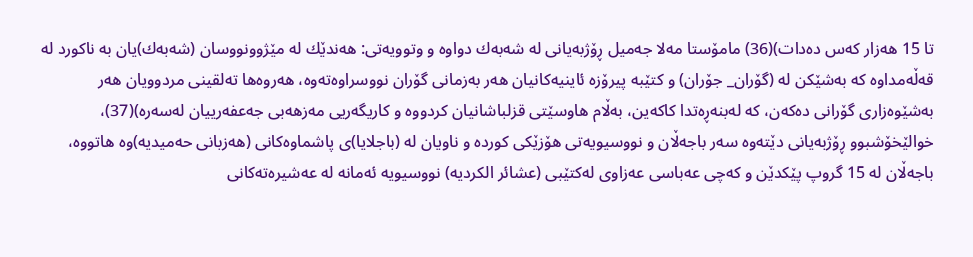تا 15 هه‌زار كه‌س ده‌دات)(36) مامۆستا مه‌لا جه‌میل ڕۆژبه‌یانی‌ له‌ شه‌به‌ك دواوه‌ و وتوویه‌تی‌: هه‌ندێك له‌ مێژوونووسان (شه‌به‌ك)یان به‌ ناكورد له‌ قه‌ڵه‌مداوه‌ كه‌ به‌شێكن له‌ (گۆران_ جۆران) و كتێبه‌ پیرۆزه‌ ئاینیه‌كانیان هه‌ر به‌زمانی‌ گۆران نووسراوه‌ته‌وه‌، هه‌روه‌ها ته‌لقینی‌ مردوویان هه‌ر به‌شێوه‌زاری‌ گۆرانی‌ ده‌كه‌ن، كه‌ له‌بنه‌ڕه‌تدا كاكه‌ین، به‌ڵام هاوسێتی‌ قزلباشانیان كردووه‌ و كاریگه‌ریی‌ مه‌زهه‌بی‌ جه‌عفه‌رییان له‌سه‌ره‌)(37)، خوالێخۆشبوو ڕۆژبه‌یانی‌ دێته‌وه‌ سه‌ر باجه‌ڵان و نووسیویه‌تی‌ هۆزێكی‌ كورده‌ و ناویان له‌ (باجلایا)ی‌ پاشماوه‌كانی‌ (هه‌زبانی‌ حه‌میدیه‌)وه‌ هاتووه‌، باجه‌ڵان له‌ 15 گروپ پێكدێن و كه‌چی‌ عه‌باسی‌ عه‌زاوی‌ له‌كتێبی‌ (عشائر الكردیه‌) نووسیویه‌ ئه‌مانه‌ له‌ عه‌شیره‌ته‌كانی‌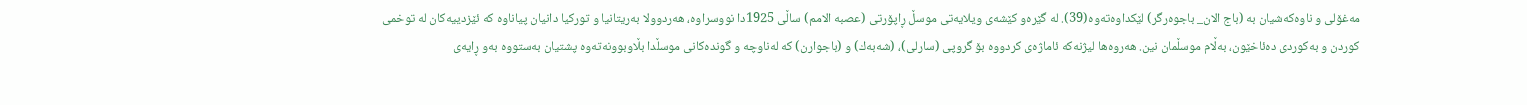مه‌غۆلی‌ و ناوه‌كه‌شیان به‌ (باج الان_ باجوه‌رگر) لێكداوه‌ته‌وه‌(39). له‌ گێره‌و كێشه‌ی‌ ویلایه‌تی‌ موسڵ‌ ڕاپۆرتی‌ (عصبه‌ الامم) ساڵی‌ 1925دا نووسراوه‌، هه‌ردوولا به‌ریتانیا و توركیا دانیان پیاناوه‌ كه‌ ئێزدییه‌كان له‌ توخمی‌ كوردن و به‌كوردی‌ ده‌ئاخێون، به‌ڵام موسڵمان نین. هه‌روه‌ها لیژنه‌كه‌ ئاماژه‌ی‌ كردووه‌ بۆ گروپی‌ (سارلی‌)، (شه‌به‌ك) و (باجوارن) كه‌ له‌ناوچه‌ و گونده‌كانی‌ موسڵدا بڵاوبوونه‌ته‌وه‌ پشتیان به‌ستووه‌ به‌و ڕایه‌ی‌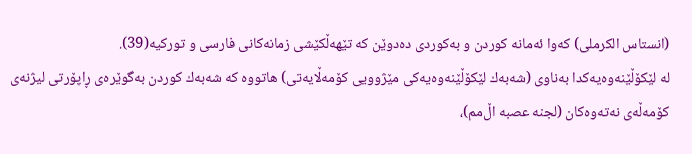(انستاس الكرملی‌) كه‌وا ئه‌مانه‌ كوردن و به‌كوردی‌ ده‌دوێن كه‌ تێهه‌ڵكێشی‌ زمانه‌كانی‌ فارسی‌ و توركیه‌(39).
له‌ لێكۆڵێنه‌وه‌یه‌كدا به‌ناوی‌ (شه‌به‌ك لێكۆڵێنه‌وه‌یه‌كی‌ مێژوویی‌ كۆمه‌ڵایه‌تی‌) هاتووه‌ كه‌ شه‌به‌ك كوردن به‌گوێره‌ی‌ ڕاپۆرتی‌ لیژنه‌ی‌ كۆمه‌ڵه‌ی‌ نه‌ته‌وه‌كان (لجنه‌ عصبه‌ اڵ‌مم)،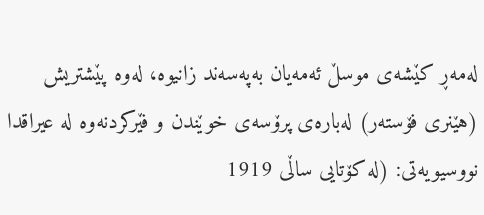له‌مه‌ڕ كێشه‌ی‌ موسڵ‌ ئه‌مه‌یان به‌په‌سه‌ند زانیوه‌، له‌وه‌ پێشتریش (هێنری‌ فۆسته‌ر) له‌باره‌ی‌ پرۆسه‌ی‌ خوێندن و فێركردنه‌وه‌ له‌ عیراقدا نووسیویه‌تی‌: (له‌ كۆتایی‌ ساڵی‌ 1919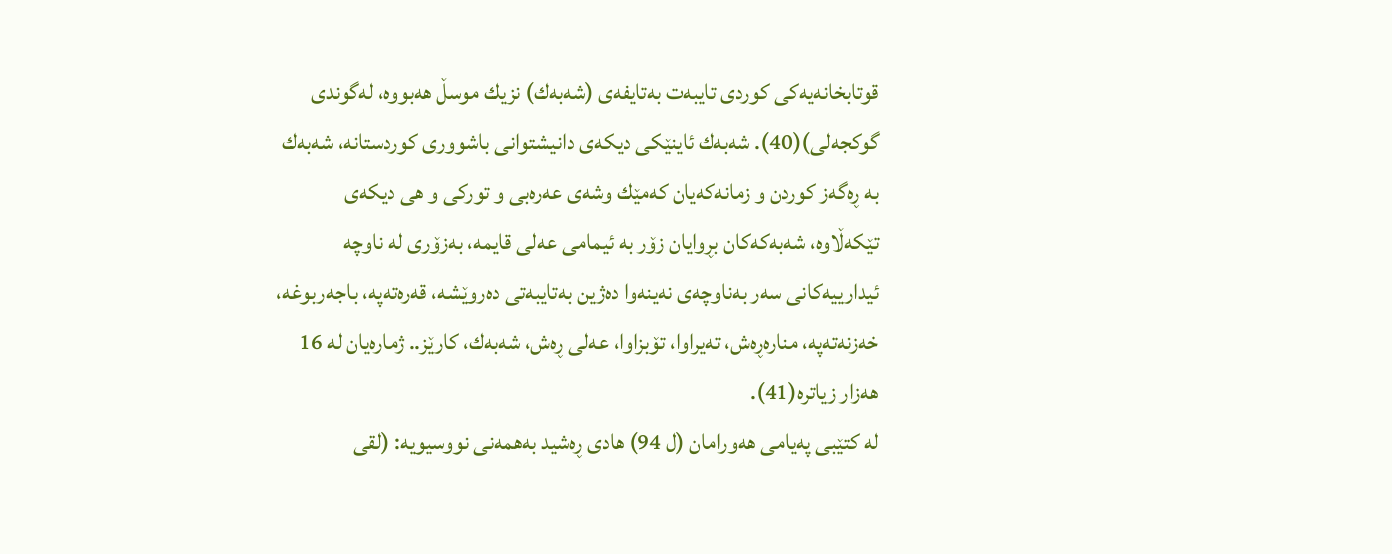قوتابخانه‌یه‌كی‌ كوردی‌ تایبه‌ت به‌تایفه‌ی‌ (شه‌به‌ك) نزیك موسڵ‌ هه‌بووه‌، له‌گوندی‌ گوكجه‌لی‌)(40). شه‌به‌ك ئاینێكی‌ دیكه‌ی‌ دانیشتوانی‌ باشووری‌ كوردستانه‌، شه‌به‌ك به‌ ڕه‌گه‌ز كوردن و زمانه‌كه‌یان كه‌مێك وشه‌ی‌ عه‌ره‌بی‌ و توركی‌ و هی‌ دیكه‌ی‌ تێكه‌ڵاوه‌، شه‌به‌كه‌كان بڕوایان زۆر به‌ ئیمامی‌ عه‌لی‌ قایمه‌، به‌زۆری‌ له‌ ناوچه‌ ئیدارییه‌كانی‌ سه‌ر به‌ناوچه‌ی‌ نه‌ینه‌وا ده‌ژین به‌تایبه‌تی‌ ده‌روێشه‌، قه‌ره‌ته‌په‌، باجه‌ربوغه‌، خه‌زنه‌ته‌په‌، مناره‌ڕه‌ش، ته‌یراوا، تۆبزاوا، عه‌لی‌ ڕه‌ش، شه‌به‌ك، كارێز.. ژماره‌یان له‌ 16 هه‌زار زیاتره‌(41).
له‌ كتێبی‌ په‌یامی‌ هه‌ورامان (ل 94) هادی‌ ڕه‌شید به‌همه‌نی‌ نووسیویه‌: (لقی‌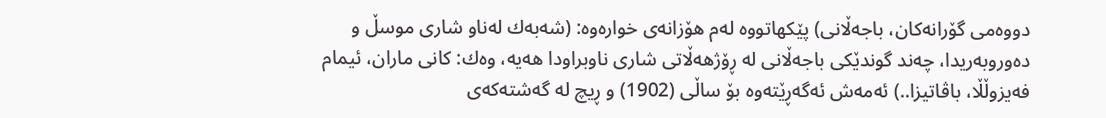دووه‌می‌ گۆرانه‌كان، باجه‌ڵانی‌) پێكهاتووه‌ له‌م هۆزانه‌ی‌ خواره‌وه‌: (شه‌به‌ك له‌ناو شاری‌ موسڵ‌ و ده‌وروبه‌ریدا، چه‌ند گوندێكی‌ باجه‌ڵانی‌ له‌ ڕۆژهه‌ڵاتی‌ شاری‌ ناوبراودا هه‌یه‌، وه‌ك: كانی‌ ماران، ئیمام فه‌یزوڵڵا، باڤاتیزا..) ئه‌مه‌ش ئه‌گه‌ڕێته‌وه‌ بۆ ساڵی‌ (1902) و ڕیچ له‌ گه‌شته‌كه‌ی‌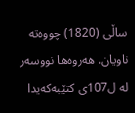ساڵی‌ (1820) چووه‌ته‌ ناویان. هه‌روه‌ها نووسه‌ر له‌ ل107ی‌ كتێبه‌كه‌یدا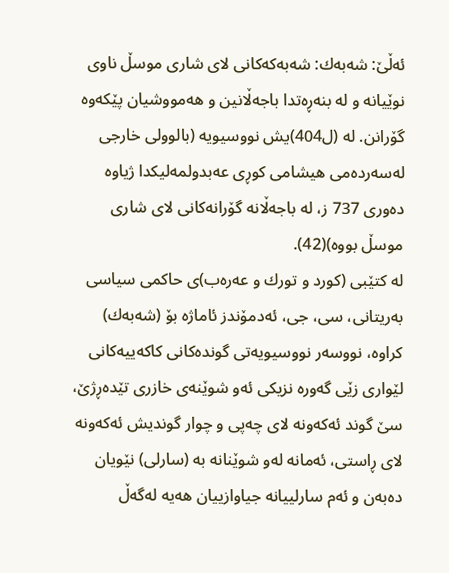ئه‌ڵێ‌: شه‌به‌ك: شه‌به‌كه‌كانی‌ لای‌ شاری‌ موسڵ‌ ناوی‌ نوێیانه‌ و له‌ بنه‌ڕه‌تدا باجه‌ڵانین و هه‌مووشیان پێكه‌وه‌ گۆرانن. له‌ (ل404)یش نووسیویه‌ (بالوولی‌ خارجی‌ له‌سه‌رده‌می‌ هیشامی‌ كوڕی‌ عه‌بدولمه‌لیكدا ژیاوه‌ ده‌وری‌ 737 ز، له‌ باجه‌ڵانه‌ گۆرانه‌كانی‌ لای‌ شاری‌ موسڵ‌ بووه‌)(42).
له‌ كتێبی‌ (كورد و تورك و عه‌ره‌ب)ی‌ حاكمی‌ سیاسی‌ به‌ریتانی‌، سی‌، جی‌، ئه‌دمۆندز ئاماژه‌ بۆ (شه‌به‌ك) كراوه‌، نووسه‌ر نووسیویه‌تی‌ گونده‌كانی‌ كاكه‌ییه‌كانی‌ لێواری زێی گه‌وره‌ نزیكی ئه‌و شوێنه‌ی خازری تێده‌ڕژێ، سێ گوند ئه‌كه‌ونه‌ لای چه‌پی و چوار گوندیش ئه‌كه‌ونه‌ لای‌ ڕاستی‌، ئه‌مانه‌ له‌و شوێنانه‌ به‌ (سارلی‌) نێویان ده‌به‌ن و ئه‌م سارلییانه‌ جیاوازییان هه‌یه‌ له‌گه‌ڵ‌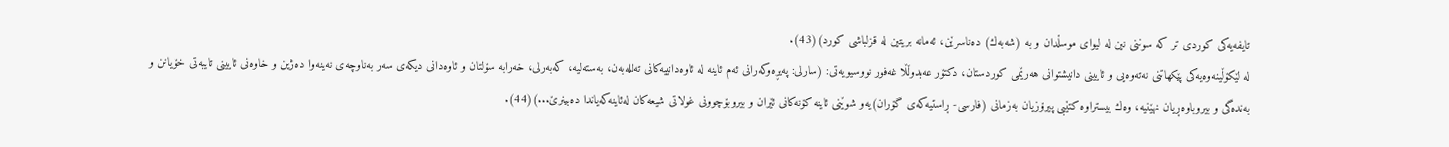تایفه‌یه‌كی‌ كوردی‌ تر كه‌ سوننی‌ نین له‌ لیوای‌ موسڵدان و به‌ (شه‌به‌ك) ده‌ناسرێن، ئه‌مانه‌ بریتین له‌ قزلباشی‌ كورد)(43).
له‌ لێكۆڵینه‌وه‌یه‌كی‌ پێكهاتنی‌ نه‌ته‌وه‌یی‌ و ئایینی‌ دانیشتوانی‌ هه‌رێمی‌ كوردستان، دكتۆر عه‌بدوڵڵا غه‌فور نووسیویه‌تی‌: (سارلی‌: په‌یڕه‌وكه‌رانی‌ ئه‌م ئاینه‌ له‌ ئاوه‌دانییه‌كانی‌ ته‌لله‌به‌ن، به‌سته‌لیه‌، كه‌به‌رلی‌، خه‌رابه‌ سۆلتان و ئاوه‌دانی‌ دیكه‌ی‌ سه‌ر به‌ناوچه‌ی‌ نه‌ینه‌وا ده‌ژین و خاوه‌نی‌ ئایینی‌ تایبه‌تی‌ خۆیانن و به‌نده‌گی‌ و بیروباوه‌ڕیان نهێنیه‌، وه‌ك بیستراوه‌ كتێبی‌ پیرۆزیان به‌زمانی‌ (فارسی‌- ڕاستیه‌كه‌ی‌ گۆران)یه‌و شوێنی‌ ئاینه‌ كۆنه‌كانی‌ ئێران و بیروبۆچوونی‌ غولاتی‌ شیعه‌كان له‌ئاینه‌كه‌یاندا ده‌بینرێ‌...)(44).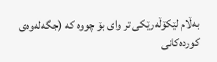به‌ڵام لێكۆڵه‌رێكی‌ تر وای‌ بۆ چووه‌ كه‌ (جگه‌له‌وه‌ی‌ كورده‌كانی‌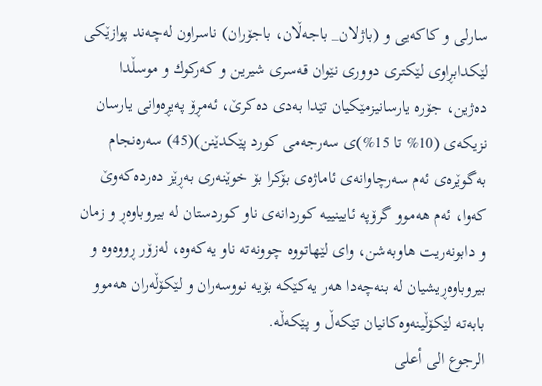سارلی‌ و كاكه‌یی‌ و (باژلان_ باجه‌ڵان، باجۆران) ناسراون له‌چه‌ند پوازێكی‌ لێكدابڕاوی‌ لێكتری‌ دووری‌ نێوان قه‌سری‌ شیرین و كه‌ركوك و موسڵدا ده‌ژین، جۆره‌ یارسانیزمێكیان تێدا به‌دی‌ ده‌كرێ‌، ئه‌مڕۆ په‌یڕه‌وانی‌ یارسان نزیكه‌ی‌ (10% تا 15%)ی‌ سه‌رجه‌می‌ كورد پێكدێنن)(45) سه‌ره‌نجام به‌گوێره‌ی‌ ئه‌م سه‌رچاوانه‌ی‌ ئاماژه‌ی‌ بۆكرا بۆ خوێنه‌ری‌ به‌ڕێز ده‌رده‌كه‌وێ‌ كه‌وا، ئه‌م هه‌موو گرۆپه‌ ئایینییه‌ كوردانه‌ی‌ ناو كوردستان له‌ بیروباوه‌ڕ و زمان و دابونه‌ریت هاوبه‌شن، وای‌ لێهاتووه‌ چوونه‌ته‌ ناو یه‌كه‌وه‌، له‌زۆر ڕووه‌وه‌ و بیروباوه‌ڕیشیان له‌ بنه‌چه‌دا هه‌ر یه‌كێكه‌ بۆیه‌ نووسه‌ران و لێكۆڵه‌ران هه‌موو بابه‌ته‌ لێكۆڵینه‌وه‌كانیان تێكه‌ڵ‌ و پێكه‌ڵه‌.
الرجوع الى أعلى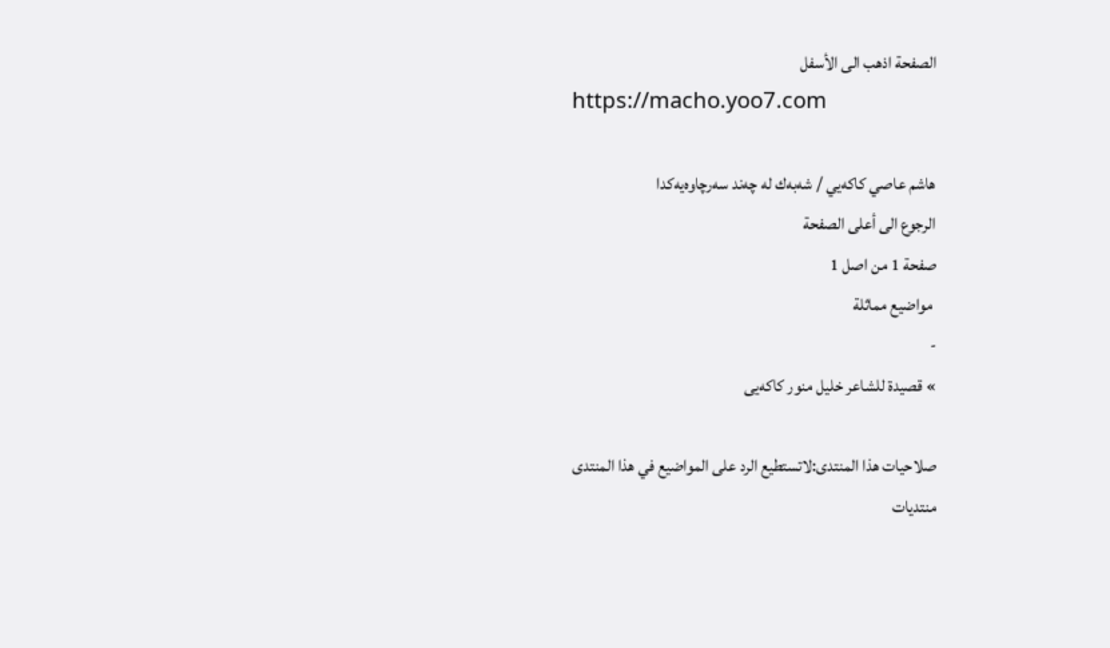الصفحة اذهب الى الأسفل
https://macho.yoo7.com

هاشم عاصي کاکه‌يي / شه‌به‌ك له‌ چه‌ند سه‌رچاوه‌يه‌کدا
الرجوع الى أعلى الصفحة
صفحة 1 من اصل 1
 مواضيع مماثلة
-
» قصيدة للشاعر خلیل منور کاکه‌یی

صلاحيات هذا المنتدى:لاتستطيع الرد على المواضيع في هذا المنتدى
منتدیات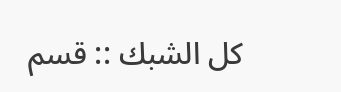کل الشبك :: قسم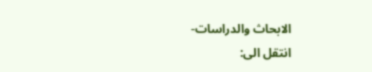الابحاث والدراسات-
انتقل الى: